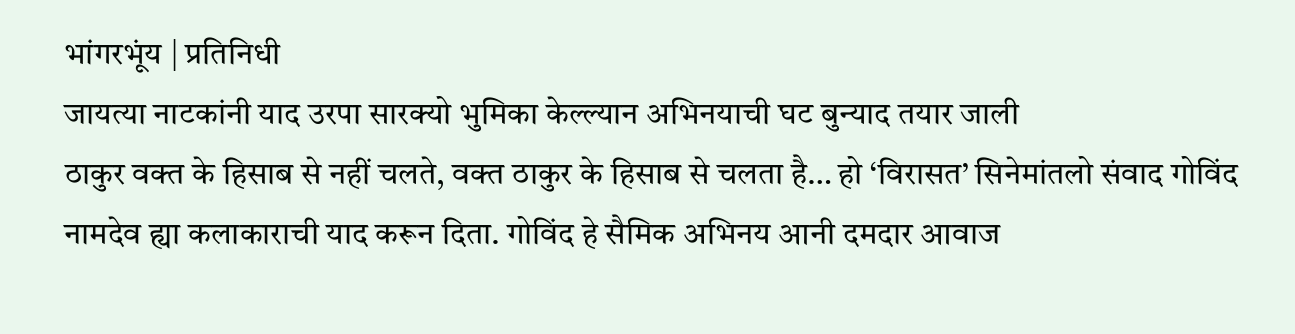भांगरभूंय | प्रतिनिधी
जायत्या नाटकांनी याद उरपा सारक्यो भुमिका केल्ल्यान अभिनयाची घट बुन्याद तयार जाली
ठाकुर वक्त के हिसाब से नहीं चलते, वक्त ठाकुर के हिसाब से चलता है… हो ‘विरासत’ सिनेमांतलो संवाद गोविंद नामदेव ह्या कलाकाराची याद करून दिता. गोविंद हे सैमिक अभिनय आनी दमदार आवाज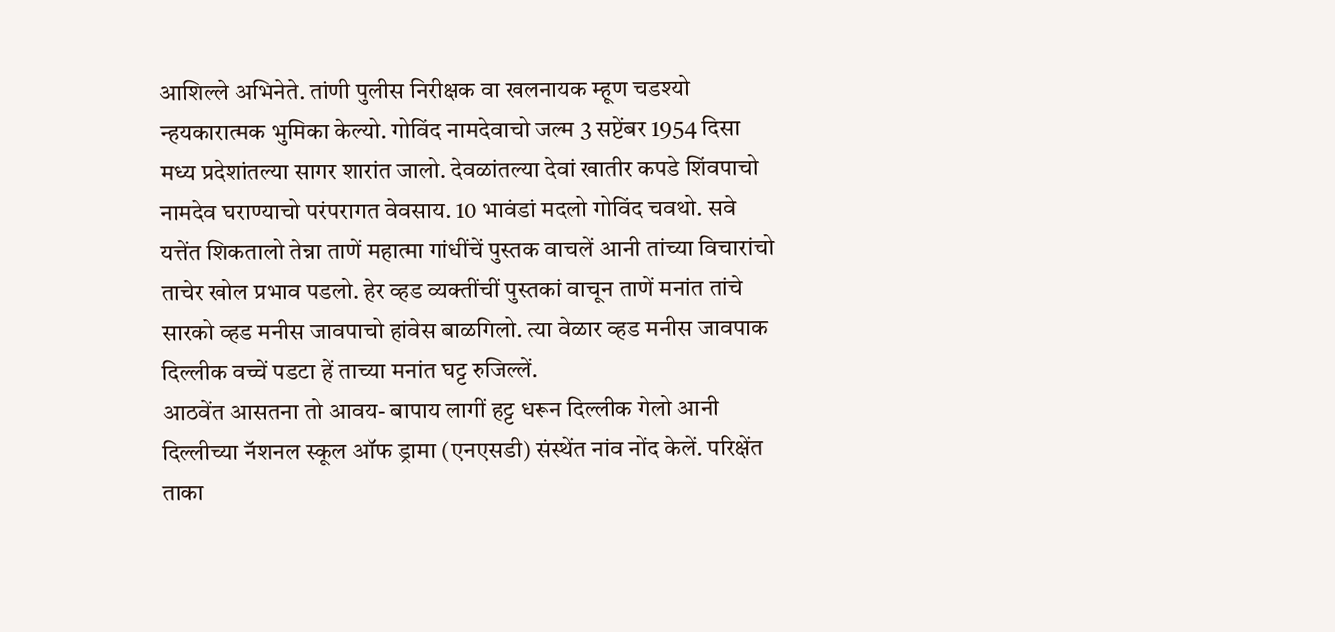आशिल्ले अभिनेते. तांणी पुलीस निरीक्षक वा खलनायक म्हूण चडश्यो न्हयकारात्मक भुमिका केल्यो. गोविंद नामदेवाचो जल्म 3 सप्टेंबर 1954 दिसा मध्य प्रदेशांतल्या सागर शारांत जालो. देवळांतल्या देवां खातीर कपडे शिंवपाचो नामदेव घराण्याचो परंपरागत वेवसाय. 10 भावंडां मदलो गोविंद चवथो. सवे यत्तेंत शिकतालो तेन्ना ताणें महात्मा गांधींचें पुस्तक वाचलें आनी तांच्या विचारांचो ताचेर खोल प्रभाव पडलो. हेर व्हड व्यक्तींचीं पुस्तकां वाचून ताणें मनांत तांचे सारको व्हड मनीस जावपाचो हांवेस बाळगिलो. त्या वेळार व्हड मनीस जावपाक दिल्लीक वच्चें पडटा हें ताच्या मनांत घट्ट रुजिल्लें.
आठवेंत आसतना तो आवय- बापाय लागीं हट्ट धरून दिल्लीक गेलो आनी दिल्लीच्या नॅशनल स्कूल ऑफ ड्रामा (एनएसडी) संस्थेंत नांव नोंद केलें. परिक्षेंत ताका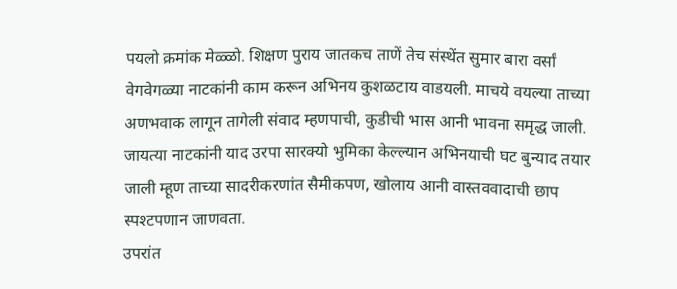पयलो क्रमांक मेळ्ळो. शिक्षण पुराय जातकच ताणें तेच संस्थेंत सुमार बारा वर्सां वेगवेगळ्या नाटकांनी काम करून अभिनय कुशळटाय वाडयली. माचये वयल्या ताच्या अणभवाक लागून तागेली संवाद म्हणपाची, कुडीची भास आनी भावना समृद्ध जाली. जायत्या नाटकांनी याद उरपा सारक्यो भुमिका केल्ल्यान अभिनयाची घट बुन्याद तयार जाली म्हूण ताच्या सादरीकरणांत सैमीकपण, खोलाय आनी वास्तववादाची छाप स्पश्टपणान जाणवता.
उपरांत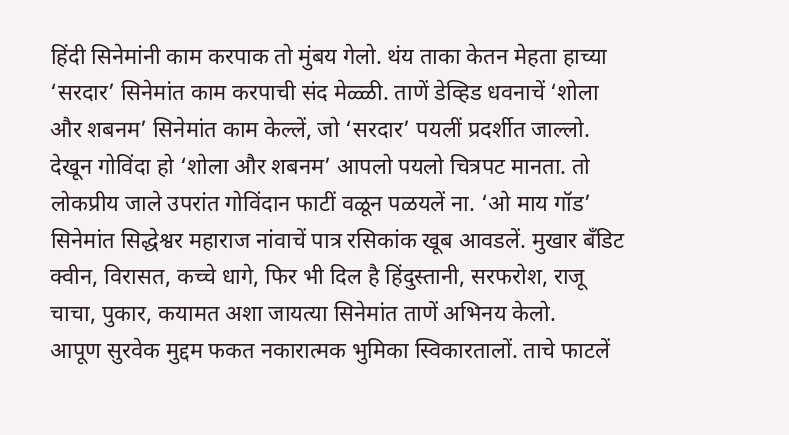हिंदी सिनेमांनी काम करपाक तो मुंबय गेलो. थंय ताका केतन मेहता हाच्या ‘सरदार’ सिनेमांत काम करपाची संद मेळ्ळी. ताणें डेव्हिड धवनाचें ‘शोला और शबनम’ सिनेमांत काम केल्लें, जो ‘सरदार’ पयलीं प्रदर्शीत जाल्लो. देखून गोविंदा हो ‘शोला और शबनम’ आपलो पयलो चित्रपट मानता. तो लोकप्रीय जाले उपरांत गोविंदान फाटीं वळून पळयलें ना. ‘ओ माय गॉड’ सिनेमांत सिद्धेश्वर महाराज नांवाचें पात्र रसिकांक खूब आवडलें. मुखार बॅंडिट क्वीन, विरासत, कच्चे धागे, फिर भी दिल है हिंदुस्तानी, सरफरोश, राजू चाचा, पुकार, कयामत अशा जायत्या सिनेमांत ताणें अभिनय केलो.
आपूण सुरवेक मुद्दम फकत नकारात्मक भुमिका स्विकारतालों. ताचे फाटलें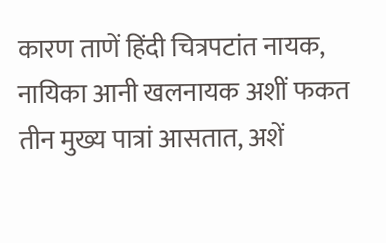कारण ताणें हिंदी चित्रपटांत नायक, नायिका आनी खलनायक अशीं फकत तीन मुख्य पात्रां आसतात, अशें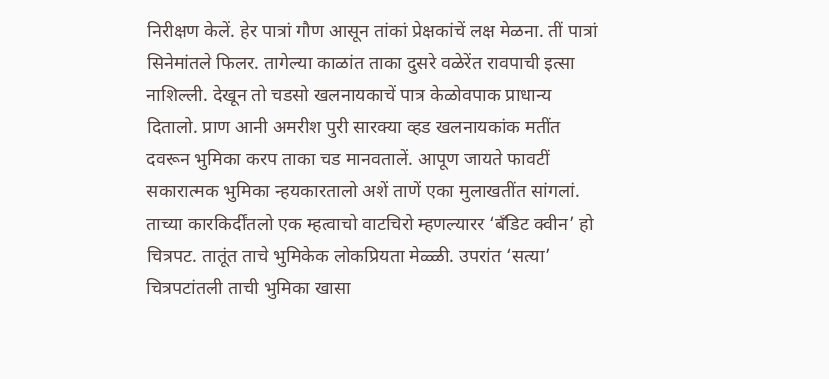निरीक्षण केलें. हेर पात्रां गौण आसून तांकां प्रेक्षकांचें लक्ष मेळना. तीं पात्रां सिनेमांतले फिलर. तागेल्या काळांत ताका दुसरे वळेरेंत रावपाची इत्सा नाशिल्ली. देखून तो चडसो खलनायकाचें पात्र केळोवपाक प्राधान्य दितालो. प्राण आनी अमरीश पुरी सारक्या व्हड खलनायकांक मतींत दवरून भुमिका करप ताका चड मानवतालें. आपूण जायते फावटीं सकारात्मक भुमिका न्हयकारतालो अशें ताणें एका मुलाखतींत सांगलां.
ताच्या कारकिर्दींतलो एक म्हत्वाचो वाटचिरो म्हणल्यारर ‘बॅंडिट क्वीन’ हो चित्रपट. तातूंत ताचे भुमिकेक लोकप्रियता मेळ्ळी. उपरांत ‘सत्या’ चित्रपटांतली ताची भुमिका खासा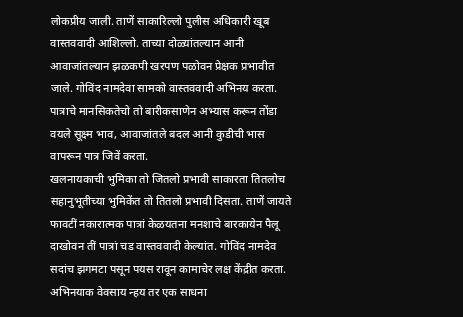लोकप्रीय जाली. ताणें साकारिल्लो पुलीस अधिकारी खूब वास्तववादी आशिल्लो. ताच्या दोळ्यांतल्यान आनी आवाजांतल्यान झळकपी खरपण पळोवन प्रेक्षक प्रभावीत जाले. गोविंद नामदेवा सामको वास्तववादी अभिनय करता. पात्राचे मानसिकतेचो तो बारीकसाणेन अभ्यास करून तोंडा वयले सूक्ष्म भाव, आवाजांतले बदल आनी कुडीची भास वापरून पात्र जिवें करता.
खलनायकाची भुमिका तो जितलो प्रभावी साकारता तितलोच सहानुभूतीच्या भुमिकेंत तो तितलो प्रभावी दिसता. ताणें जायते फावटीं नकारात्मक पात्रां केळयतना मनशाचे बारकायेन पैलू दाखोवन तीं पात्रां चड वास्तववादी केल्यांत. गोविंद नामदेव सदांच झगमटा पसून पयस रावून कामाचेर लक्ष केंद्रीत करता. अभिनयाक वेवसाय न्हय तर एक साधना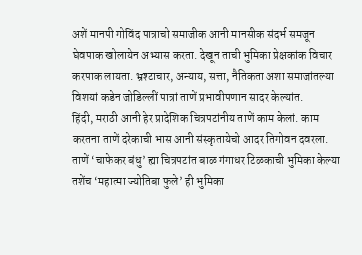अशें मानपी गोविंद पात्राचो समाजीक आनी मानसीक संदर्भ समजून घेवपाक खोलायेन अभ्यास करता. देखून ताची भुमिका प्रेक्षकांक विचार करपाक लायता. भ्रश्टाचार, अन्याय, सत्ता, नैतिकता अशा समाजांतल्या विशयां कडेन जोडिल्लीं पात्रां ताणें प्रभावीपणान सादर केल्यांत.
हिंदी, मराठी आनी हेर प्रादेशिक चित्रपटांनीय ताणें काम केलां. काम करतना ताणें दरेकाची भास आनी संस्कृतायेचो आदर तिगोवन दवरला. ताणें ‘चाफेकर बंधु’ ह्या चित्रपटांत बाळ गंगाधर टिळकाची भुमिका केल्या तशेंच ‘महात्मा ज्योतिबा फुले’ ही भुमिका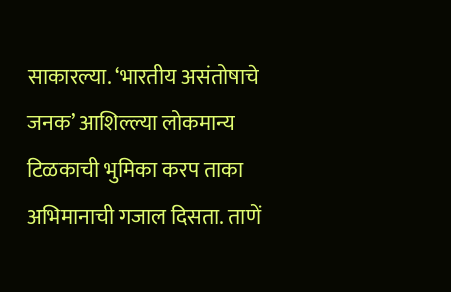साकारल्या. ‘भारतीय असंतोषाचे जनक’ आशिल्ल्या लोकमान्य टिळकाची भुमिका करप ताका अभिमानाची गजाल दिसता. ताणें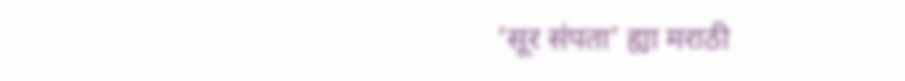‘सूर संपता’ ह्या मराठी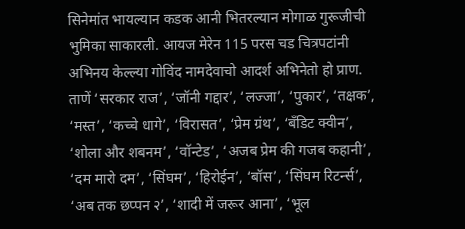सिनेमांत भायल्यान कडक आनी भितरल्यान मोगाळ गुरूजीची भुमिका साकारली. आयज मेरेन 115 परस चड चित्रपटांनी अभिनय केल्ल्या गोविंद नामदेवाचो आदर्श अभिनेतो हो प्राण.
ताणें ‘सरकार राज’, ‘जॉनी गद्दार’, ‘लज्जा’, ‘पुकार’, ‘तक्षक’, ‘मस्त’, ‘कच्चे धागे’, ‘विरासत’, ‘प्रेम ग्रंथ’, ‘बॅंडिट क्वीन’, ‘शोला और शबनम’, ‘वॉन्टेड’, ‘अजब प्रेम की गजब कहानी’, ‘दम मारो दम’, ‘सिंघम’, ‘हिरोईन’, ‘बॉस’, ‘सिंघम रिटर्न्स’, ‘अब तक छप्पन २’, ‘शादी में जरूर आना’, ‘भूल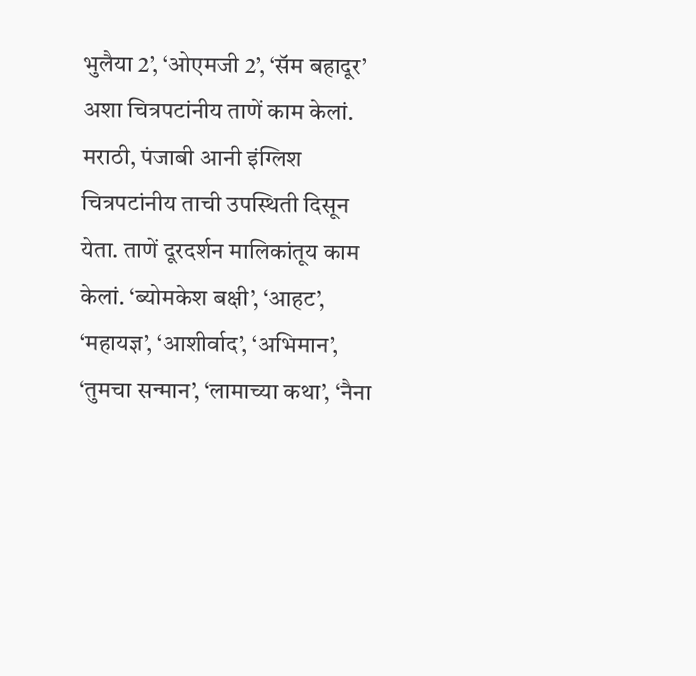भुलैया 2’, ‘ओएमजी 2’, ‘सॅम बहादूर’ अशा चित्रपटांनीय ताणें काम केलां. मराठी, पंजाबी आनी इंग्लिश चित्रपटांनीय ताची उपस्थिती दिसून येता. ताणें दूरदर्शन मालिकांतूय काम केलां. ‘ब्योमकेश बक्षी’, ‘आहट’, ‘महायज्ञ’, ‘आशीर्वाद’, ‘अभिमान’, ‘तुमचा सन्मान’, ‘लामाच्या कथा’, ‘नैना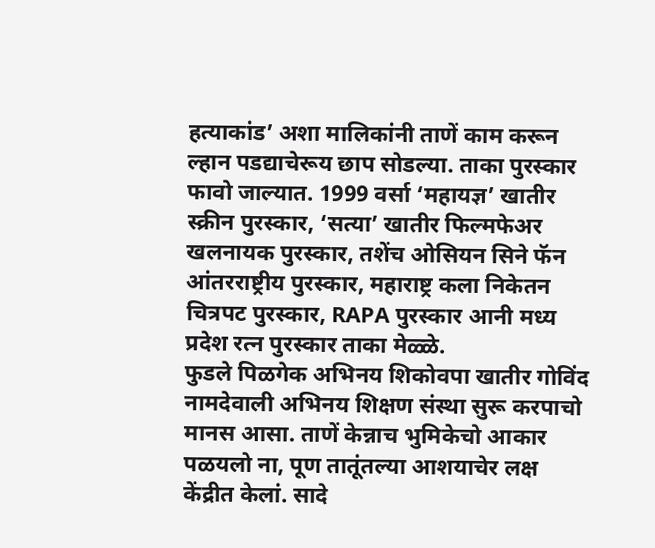हत्याकांड’ अशा मालिकांनी ताणें काम करून ल्हान पडद्याचेरूय छाप सोडल्या. ताका पुरस्कार फावो जाल्यात. 1999 वर्सा ‘महायज्ञ’ खातीर स्क्रीन पुरस्कार, ‘सत्या’ खातीर फिल्मफेअर खलनायक पुरस्कार, तशेंच ओसियन सिने फॅन आंतरराष्ट्रीय पुरस्कार, महाराष्ट्र कला निकेतन चित्रपट पुरस्कार, RAPA पुरस्कार आनी मध्य प्रदेश रत्न पुरस्कार ताका मेळ्ळे.
फुडले पिळगेक अभिनय शिकोवपा खातीर गोविंद नामदेवाली अभिनय शिक्षण संस्था सुरू करपाचो मानस आसा. ताणें केन्नाच भुमिकेचो आकार पळयलो ना, पूण तातूंतल्या आशयाचेर लक्ष केंद्रीत केलां. सादे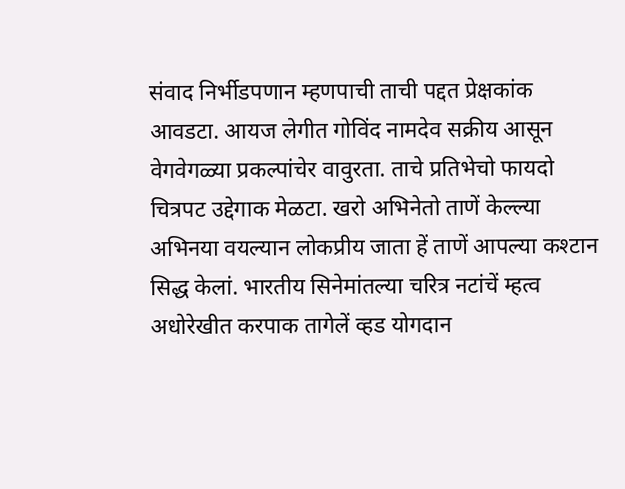संवाद निर्भीडपणान म्हणपाची ताची पद्दत प्रेक्षकांक आवडटा. आयज लेगीत गोविंद नामदेव सक्रीय आसून वेगवेगळ्या प्रकल्पांचेर वावुरता. ताचे प्रतिभेचो फायदो चित्रपट उद्देगाक मेळटा. खरो अभिनेतो ताणें केल्ल्या अभिनया वयल्यान लोकप्रीय जाता हें ताणें आपल्या कश्टान सिद्ध केलां. भारतीय सिनेमांतल्या चरित्र नटांचें म्हत्व अधोरेखीत करपाक तागेलें व्हड योगदान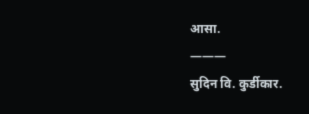आसा.
———
सुदिन वि. कुर्डीकार.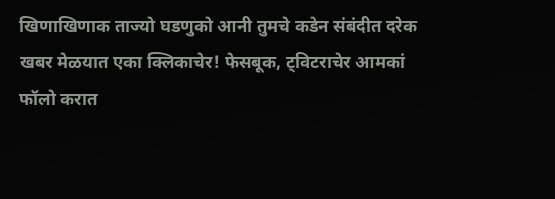खिणाखिणाक ताज्यो घडणुको आनी तुमचे कडेन संबंदीत दरेक खबर मेळयात एका क्लिकाचेर! फेसबूक, ट्विटराचेर आमकां फॉलो करात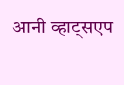आनी व्हाट्सएप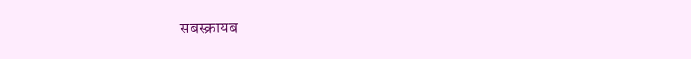सबस्क्रायब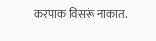करपाक विसरूं नाकात.